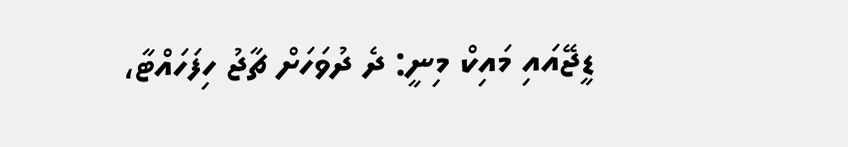ޑީޖޭއައި މައިކް މިނީ: ދެ ދުވަހަށް ޗާޖު ހިފަހައްޓާ،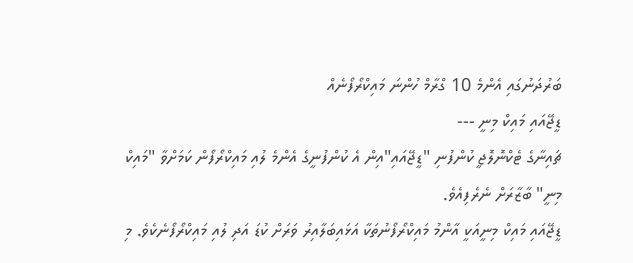ބަރުދަނުގައި އެންމެ 10 ގްރާމް ހުންނަ މައިކްރޯފޯނެއް
ޑީޖޭއައި މައިކް މިނީ ---
ޗައިނާގެ ޓެކްނޮލޮޖީ ކުންފުނި "ޑީޖޭއައި"އިން އެ ކުންފުނީގެ އެންމެ ލުއި މައިކްރޯފޯން ކަމަށްވާ "މައިކް މިނީ" ބާޒާރަށް ނެރެފިއެވެ.
ޑީޖޭއައި މައިކް މިނީއަކީ އާންމު މައިކްރޯފޯނުތަކާ އަޅައިބަލާއިރު ވަރަށް ކުޑަ އަދި ލުއި މައިކްރޯފޯނެކެވެ. މި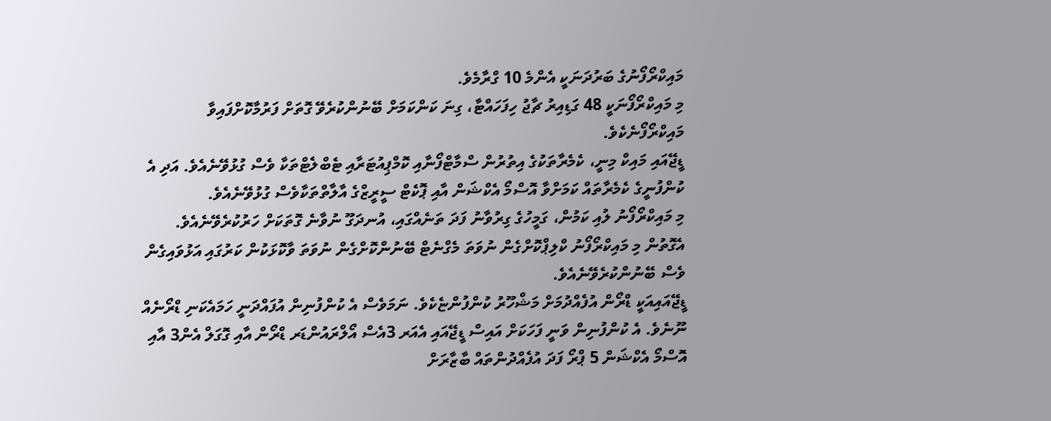މައިކްރޯފޯނުގެ ބަރުދަނަކީ އެންމެ 10 ގްރާމެވެ.
މި މައިކްރޯފޯނަކީ 48 ގަޑިއިރު ޗާޖު ހިފަހައްޓާ، ގިނަ ކަންކަމަށް ބޭނުންކުރެވޭ ގޮތަށް ފަރުމާކޮށްފައިވާ މައިކްރޯފޯނެކެވެ.
ޑީޖޭއައި މައިކް މިނީ، ކެމެރާތަކުގެ އިތުރުން ސްމާޓްފޯނާއި ކޮމްޕިއުޓަރާއި ޓެބްލެޓްތަކާ ވެސް ގުޅުވޭނެއެވެ. އަދި އެ ކުންފުނީގެ ކެމެރާތައް ކަމަށްވާ އޮސްމޯ އެކްޝަން އާއި ޕޮކެޓް ސީރީޒްގެ އާލާތްތަކާވެސް ގުޅުވޭނެއެވެ.
މި މައިކްރޯފޯނު ލުއި ކަމުން، ގަމީހުގެ ގިރުވާނު ފަދަ ތަނެއްގައި، އުނދަގޫ ނުވާނެ ގޮތަކަށް ހަރުކުރެވޭނެއެވެ. އެގޮތުން މި މައިކްރޯފޯނު ކްލިޕްކޮށްގެން ނުވަތަ މެގްނެޓް ބޭނުންކޮށްގެން ނުވަތަ ވާކޮޅަކުން ކަރުގައި އަޅުވައިގެން ވެސް ބޭނުންކުރެވޭނެއެވެ.
ޑީޖޭއައިއަކީ ޑްރޯން އުފެއްދުމަށް މަޝްހޫރު ކުންފުންޏެކެވެ. ނަމަވެސް އެ ކުންފުނިން އުފައްދަނީ ހަމައެކަނި ޑްރޯނެއް ނޫނެވެ. އެ ކުންފުނިން ވަނީ ފަހަކަށް އައިސް ޑީޖޭއައި އެއަރ 3އެސް އޯލްރައުންޑަރ ޑްރޯން އާއި ގޮގަލް އެން3 އާއި އޮސްމޯ އެކްޝަން 5 ޕްރޯ ފަދަ އުފެއްދުންތައް ބާޒާރަށް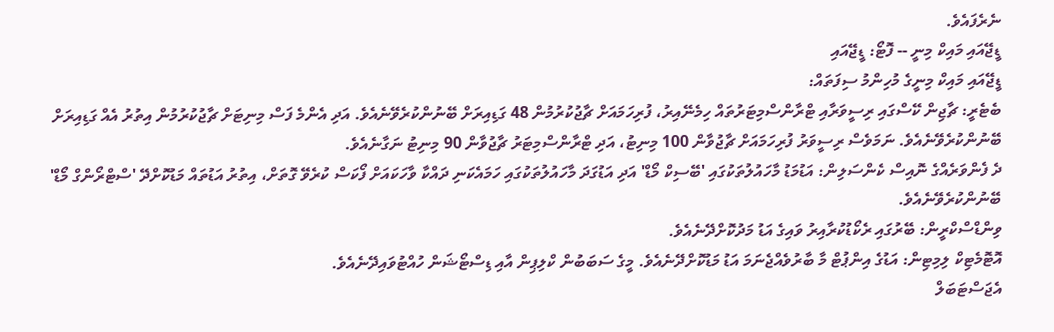ނެރެފައެވެ.
ޑީޖޭއައި މައިކް މިނީ -- ފޮޓޯ: ޑީޖޭއައި
ޑީޖޭއައި މައިކް މިނީގެ މުހިންމު ސިފަތައް:
ބެޓެރީ: ޗާޖިން ކޭސްގައި ރިސީވަރާއި ޓްރާންސްމިޓަރުތައް ހިމެނޭއިރު، ފުރިހަމައަށް ޗާޖުކުރުމުން 48 ގަޑިއިރަށް ބޭނުންކުރެވޭނެއެވެ. އަދި އެންމެ ފަސް މިނިޓަށް ޗާޖުކުރުމުން އިތުރު އެއް ގަޑިއިރަށް ބޭނުންކުރެވޭނެއެވެ. ނަމަވެސް ރިސީވަރު ފުރިހަމައަށް ޗާޖުވާން 100 މިނިޓު، އަދި ޓްރާންސްމިޓަރު ޗާޖުވާން 90 މިނިޓު ނަގާނެއެވެ.
ދެ ފެންވަރެއްގެ ނޮއިސް ކެންސަލިން: އަޑުމަޑު މާހައުލުތަކުގައި 'ބޭސިކް މޯޑް' އަދި އަޑުގަދަ މާހައުލުތަކުގައި ހަމައެކަނި ދައްކާ ވާހަކައަށް ފޯކަސް ކުރެވޭ ގޮތަށް، އިތުރު އަޑުތައް މަޑުކޮށްދޭ 'ސްޓްރޯންގް މޯޑް' ބޭނުންކުރެވޭނެއެވެ.
ވިންޑްސްކްރީން: ބޭރުގައި ރެކޯޑުކުރާއިރު ވައިގެ އަޑު މަދުކޮށްދޭނެއެވެ.
އޮޓޮމެޓިކް ލިމިޓިން: އަޑުގެ އިންޕުޓް މާ ބާރުވެއްޖެނަމަ އަޑު މަޑުކޮށްދޭނެއެވެ. މީގެ ސަބަބުން ކްލިޕިން އާއި ޑިސްޓޯޝަން ހުއްޓުވައިދޭނެއެވެ.
އެޖަސްޓަބަލް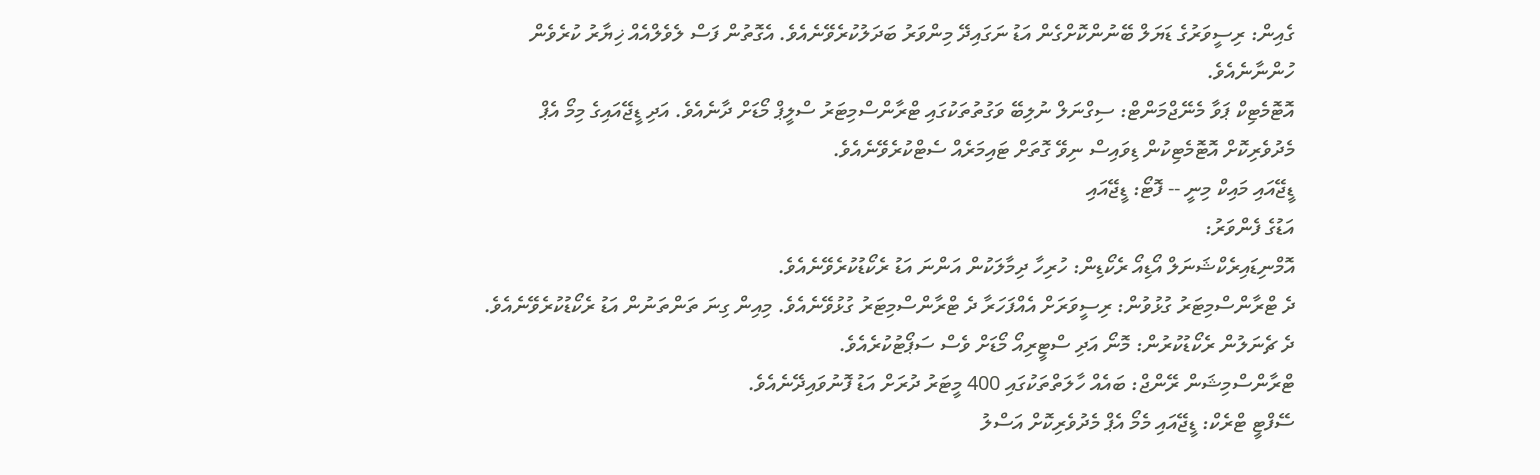ގެއިން: ރިސީވަރުގެ ޑަޔަލް ބޭނުންކޮށްގެން އަޑު ނަގައިދޭ މިންވަރު ބަދަލުކުރެވޭނެއެވެ. އެގޮތުން ފަސް ލެވެލްއެއް ޚިޔާރު ކުރެވެން ހުންނާނެއެވެ.
އޮޓޮމެޓިކް ޕަވާ މެނޭޖްމަންޓް: ސިގްނަލް ނުލިބޭ ވަގުތުތަކުގައި ޓްރާންސްމިޓަރު ސްލީޕް މޯޑަށް ދާނެއެވެ. އަދި ޑީޖޭއައިގެ މިމޯ އެޕް މެދުވެރިކޮށް އޮޓޮމެޓިކުން ޑިވައިސް ނިވޭ ގޮތަށް ޓައިމަރެއް ސެޓްކުރެވޭނެއެވެ.
ޑީޖޭއައި މައިކް މިނީ -- ފޮޓޯ: ޑީޖޭއައި
އަޑުގެ ފެންވަރު:
އޮމްނިޑައިރެކްޝަނަލް އޯޑިއޯ ރެކޯޑިން: ހުރިހާ ދިމާލަކުން އަންނަ އަޑު ރެކޯޑުކުރެވޭނެއެވެ.
ދެ ޓްރާންސްމިޓަރު ގުޅުވުން: ރިސީވަރަށް އެއްފަހަރާ ދެ ޓްރާންސްމިޓަރު ގުޅުވޭނެއެވެ. މިއިން ގިނަ ތަންތަނުން އަޑު ރެކޯޑުކުރެވޭނެއެވެ.
ދެ ޗެނަލުން ރެކޯޑުކުރުން: މޮނޯ އަދި ސްޓީރިއޯ މޯޑަށް ވެސް ސަޕޯޓުކުރެއެވެ.
ޓްރާންސްމިޝަން ރޭންޖް: ބައެއް ހާލަތްތަކުގައި 400 މީޓަރު ދުރަށް އަޑު ފޮނުވައިދޭނެއެވެ.
ސޭފްޓީ ޓްރެކް: ޑީޖޭއައި މެމޯ އެޕް މެދުވެރިކޮށް އަސްލު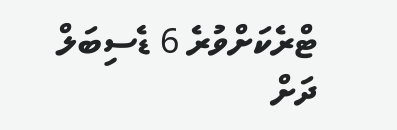ޓްރެކަށްވުރެ 6 ޑެސިބަލް ދަށް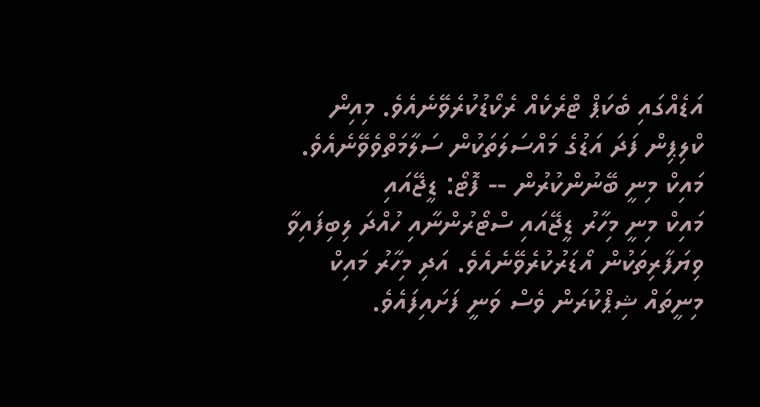އަޑެއްގައި ބެކަޕް ޓްރެކެއް ރެކޯޑުކުރެވޭނެއެވެ. މިއިން ކްލިޕިން ފަދަ އަޑުގެ މައްސަލަތަކުން ސަލާމަތްވެވޭނެއެވެ.
މައިކް މިނީ ބޭނުންކުރުން -- ފޮޓޯ: ޑީޖޭއައި
މައިކް މިނީ މިހާރު ޑީޖޭއައި ސްޓޯރުންނާއި ހުއްދަ ލިބިފައިވާ ވިޔަފާރިތަކުން އޯޑަރުކުރެވޭނެއެވެ. އަދި މިހާރު މައިކް މިނީތައް ޝިޕްކުރަން ވެސް ވަނީ ފަށައިފައެވެ.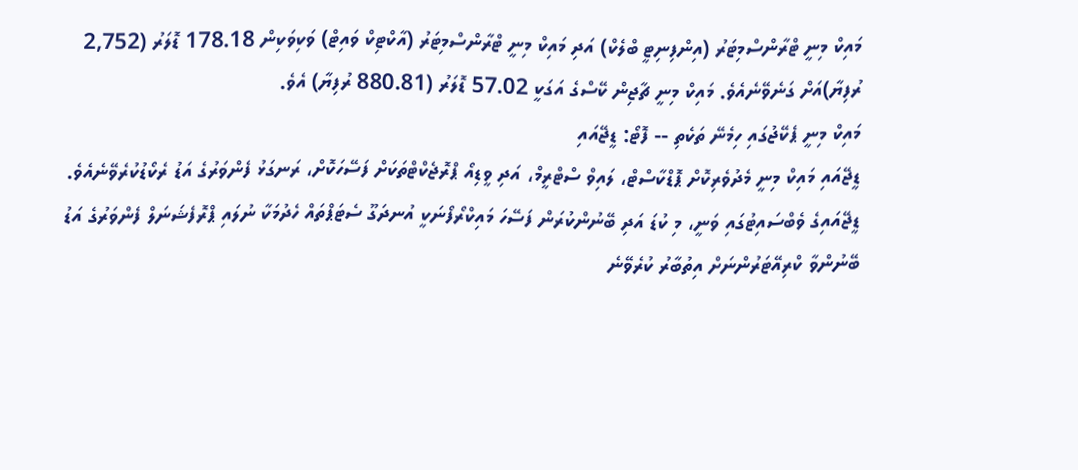މައިކް މިނީ ޓްރާންސްމިޓަރު (އިންފިނިޓީ ބްލެކް) އަދި މައިކް މިނީ ޓްރާންސްމިޓަރު (އާކްޓިކް ވައިޓް) ވަކިވަކިން 178.18 ޑޮލަރު (2,752 ރުފިޔާ)އަށް ގަނެވޭނެއެވެ. މައިކް މިނީ ޗާޖިން ކޭސްގެ އަގަކީ 57.02 ޑޮލަރު (880.81 ރުފިޔާ) އެވެ.
މައިކް މިނީ ޕެކޭޖުގައި ހިމެނޭ ތަކެތި -- ފޮޓޯ: ޑީޖޭއައި
ޑީޖޭއައި މައިކް މިނީ މެދުވެރިކޮށް ޕޮޑްކާސްޓް، ލައިވް ސްޓްރީމް، އަދި ވީޑިއޯ ޕްރޮޖެކްޓްތަކަށް ފަސޭހަކޮށް، ރަނގަޅު ފެންވަރުގެ އަޑު ރެކޯޑުކުރެވޭނެއެވެ.
ޑީޖޭއައިގެ ވެބްސައިޓުގައި ވަނީ، މި ކުޑަ އަދި ބޭނުންކުރަން ފަސޭހަ މައިކްރޯފޯނަކީ އުނދަގޫ ސެޓަޕްތައް ހެދުމަކާ ނުލައި ޕްރޮފެޝަނަލް ފެންވަރުގެ އަޑު ބޭނުންވާ ކްރިއޭޓަރުންނަށް އިތުބާރު ކުރެވޭނެ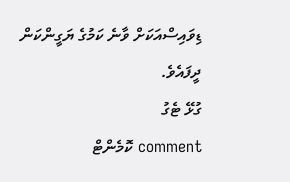ޑިވައިސްއަކަށް ވާނެ ކަމުގެ ޔަގީންކަން ދީފައެވެ.
ގުޅޭ ޓެގު
comment ކޮމެންޓް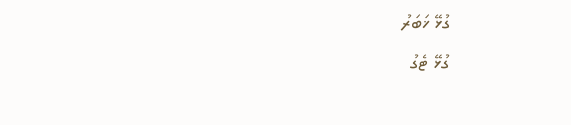ގުޅޭ ޚަބަރު
ގުޅޭ ޓެގު